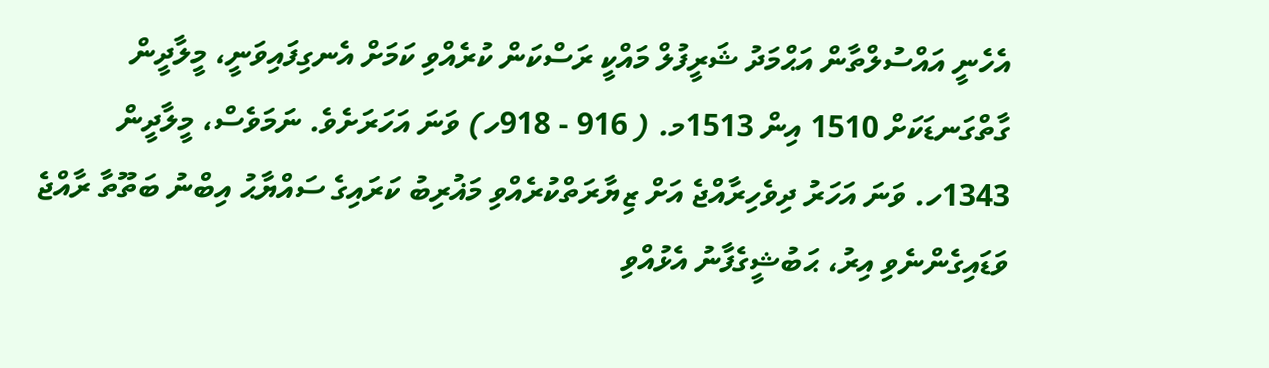އެހެނީ އައްސުލްތާން އަޙްމަދު ޝަރީފުލް މައްކީ ރަސްކަން ކުރެއްވި ކަމަށް އެނގިފައިވަނީ، މީލާދީން ގާތްގަނޑަކަށް 1510 އިން 1513މ. ( 916 - 918ހ) ވަނަ އަހަރަށެވެ. ނަމަވެސް، މީލާދީން 1343ހ. ވަނަ އަހަރު ދިވެހިރާއްޖެ އަށް ޒިޔާރަތްކުރެއްވި މަޣުރިބު ކަރައިގެ ސައްޔާޙު އިބްނު ބަތޫތާ ރާއްޖެ ވަޑައިގެންނެވި އިރު، ޙަބުޝީގެފާނު އެޅުއްވި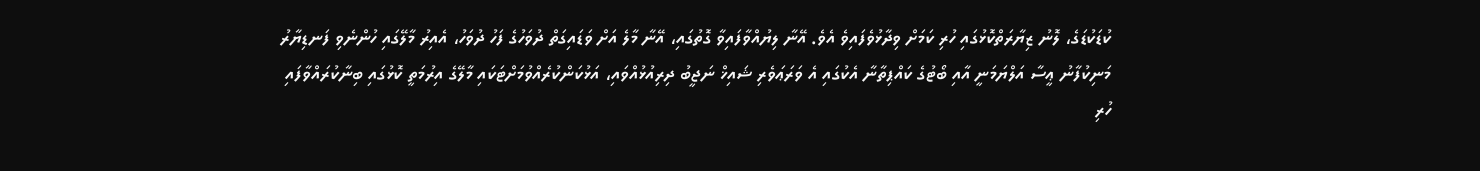ކުޑަކުޑަގެ، ލޮނު ޒިޔާރަތްކޮޅުގައި ހުރި ކަމަށް ވިދާޅުވެފައިވެ އެވެ. އޭނާ ލިޔުއްވާފައިވާ ގޮތުގައި، އޭނާ މާލެ އަށް ވަޑައިގަތް ދުވަހުގެ ފަހު ދުވަހު، އެއިރު މާލޭގައި ހުންނެވި ފަނޑިޔާރު މަނިކުފާނު ޢީސާ އަލްޔަމަނީ އާއި ބޯޓުގެ ކައްޕިތާނާ އެކުގައި އެ ވަރަޢަވެރި ޝައިޚް ނަޖީބު ދިރިއުޅުއްވައި، އަޅުކަންކުރެއްވުމަށްޓަކައި މާލޭގެ އިރުމަތީ ކޮޅުގައި ބިނާކުރައްވާފައި ހުރި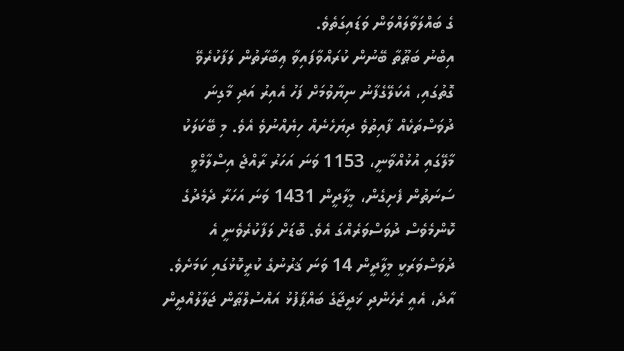ގެ ބައްލަވާލައްވަން ވަޑައިގަތެވެ.
އިބްނު ބަޠޫތާ ބޭނުން ކުރައްވާފައިވާ ޢިބާރާތުން ލަފާކުރެވޭ ގޮތުގައި، އެކަލޭގެފާނު ނިޔާވުމަށް ފަހު އެއިރު އަދި މާގިނަ ދުވަސްތަކެއް ފާއިތުވެ ދިޔަހެނެއް ހިޔެއްނުވެ އެވެ. މި ބޭކަލަކު މާލޭގައި އުޅުއްވާނީ، 1153 ވަނަ އަހަރު ރާއްޖެ އިސްލާމްވީ ސަނަތުން ފެށިގެން، މީލާދީން 1431 ވަނަ އަހަރާ ދެމެދުގެ ކޮންމެވެސް ދުވަސްވަރެއްގަ އެވެ. ބޮޑަށް ލަފާކުރެވެނީ އެ ދުވަސްވަރަކީ މީލާދީން 14 ވަނަ ޤަރުނުގެ ކުރީކޮޅުގައި ކަމަށެވެ.
އާދެ، އެއީ ރެހެންދި ޚަދީޖާގެ ބައްޕާފުޅު އައްސުލްޠާން ޖަލާލުއްދީން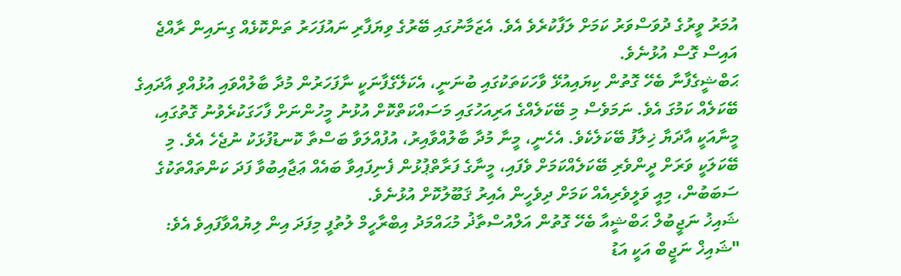އުމަރު ވީރުގެ ދުވަސްވަރު ކަމަށް ލަފާކުރެވެ އެވެ. އެޒަމާނުގައި ބޭރުގެ ވިޔަފާރި ނައުފަހަރު ތަންކޮޅެއް ގިނައިން ރާއްޖެ އައިސް ގޮސް އުޅުނެވެ.
ޙަބްޝީގެފާނާ ބެހޭ ގޮތުން ކިޔައިއުޅޭ ވާހަކަތަކުގައި ބުނަނީ، އެކަލޭގެފާނަކީ ނާފަހަރުން މުދާ ބާލުއްވައި އުޅުއްވި އާދައިގެ ބޭކަލެއް ކަމުގަ އެވެ. ނަމަވެސް މި ބޭކަލެއްގެ އަރިއަހުގައި މަސައްކަތްކޮށް އުޅުނު މީހުންނަށް ފާހަގަކުރެވުނު ގޮތުގައި، މީނާއަކީ އާދަޔާ ޚިލާފު ބޭކަލެކެވެ. އެހެނީ، މީނާ މުދާ ބާލުއްވާއިރު، އުފުއްލަވާ ބަސްތާ ކޮނޑުފުޅަކު ނުޖެހެ އެވެ. މި ބޭކަލަކީ ވަރަށް ދީންވެރި ބޭކަލެއްކަމަށް ވެފައި، މީނާގެ ފަރާތްޕުޅުން ފެނިފައިވާ ބައެއް ޢަޖާއިބުވާ ފަދަ ކަންތައްތަކުގެ ސަބަބުން، މިއީ ވަލީވެރިއެއް ކަމަށް ދިވެހީން އެއިރު ޤަބޫލުކޮށް އުޅުނެވެ.
ޝައިޚު ނަޖީބުލް ޙަބްޝީއާ ބެހޭ ގޮތުން އަލްއުސްތާޛު މުޙައްމަދު އިބްރާހީމް ލުތުފީ މިފަދަ އިން ލިޔުއްވާފައިވެ އެވެ:
"ޝައިޚް ނަޖީބް އަކީ އަޑު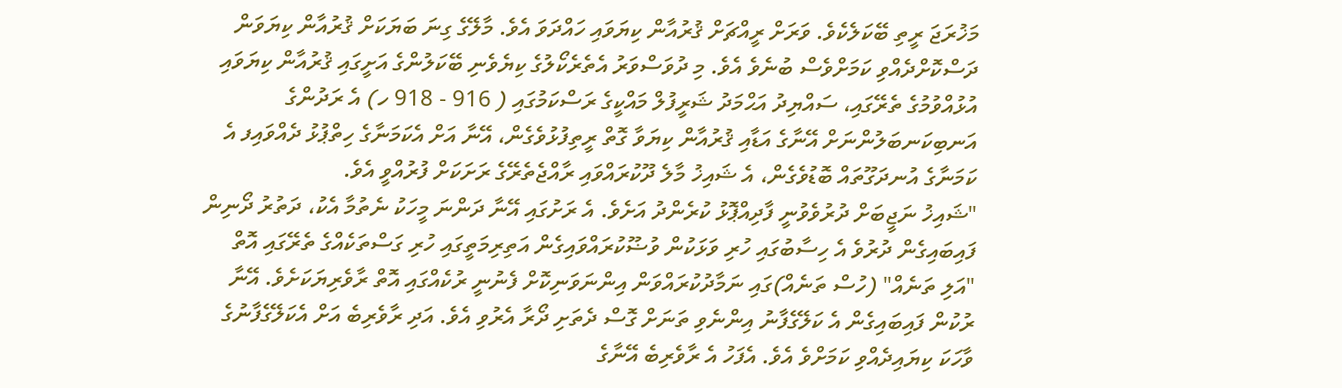މަޚުރަޖަ ރީތި ބޭކަލެކެވެ. ވަރަށް ރީއްޗަށް ޤުރުއާން ކިޔަވައި ހައްދަވަ އެވެ. މާލޭގެ ގިނަ ބަޔަކަށް ޤުރުއާން ކިޔަވަން ދަސްކޮށްދެއްވި ކަމަށްވެސް ބުނެވެ އެވެ. މި ދުވަސްވަރު އެތެރެކޯލުގެ ކިޔެވެނި ބޭކަލުންގެ އަށީގައި ޤުރުއާން ކިޔަވައި އުޅުއްވުމުގެ ތެރޭގައި، ސައްޔިދު އަޙްމަދު ޝަރީފުލް މައްކީގެ ރަސްކަމުގައި ( 916 - 918 ހ) އެ ރަދުންގެ އަނބިކަނބަލުންނަށް އޭނާގެ އަޑާއި ޤުރުއާން ކިޔަވާ ގޮތް ރީތިފުޅުވެގެން، އޭނާ އަށް އެކަމަނާގެ ހިތްޕުޅު ދެއްވައިފ އެ ކަމަނާގެ އުނދަގޫތައް ބޮޑުވެގެން، އެ ޝައިޚު މާލެ ދޫކުރައްވައި ރާއްޖެތެރޭގެ ރަށަކަށް ފުރުއްވީ އެވެ.
"ޝައިޚު ނަޖީބަށް ދުރުވެވުނީ ފާދިއްޕޮޅު ކުރެންދު އަށެވެ. އެ ރަށުގައި އޭނާ ދަންނަ މީހަކު ނެތުމާ އެކު، ދަތުރު ދޯނިން ފައިބައިގެން ދުރުވެ އެ ހިސާބުގައި ހުރި ވަޅަކުން ވުޟޫކުރައްވައިގެން އަތިރިމަތީގައި ހުރި ގަސްތަކެއްގެ ތެރޭގައި އޮތް "އަލި ތަނެއް" (ހުސް ތަނެއް)ގައި ނަމާދުކުރައްވަން އިންނަވަނިކޮށް ފެނުނީ ރުކެއްގައި އޮތް ރާވެރިޔަކަށެވެ. އޭނާ ރުކުން ފައިބައިގެން އެ ކަލޭގެފާނު އިންނެވި ތަނަށް ގޮސް ދެތަށި ދޯރާ އެރުވި އެވެ. އަދި ރާވެރިބެ އަށް އެކަލޭގެފާނުގެ ވާހަކަ ކިޔައިދެއްވި ކަމަށްވެ އެވެ. އެފަހު އެ ރާވެރިބެ އޭނާގެ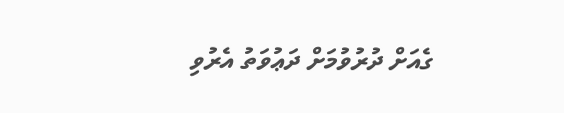ގެއަށް ދުރުވުމަށް ދަޢުވަތު އެރުވި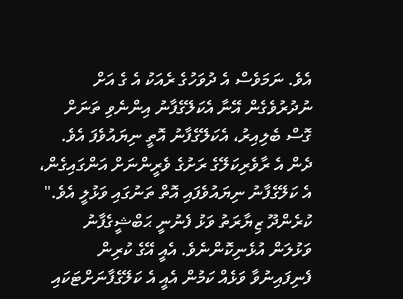އެވެ. ނަމަވެސް އެ ދުވަހުގެ ރެއަކު އެ ގެ އަށް ނުދުރުވެގެން އޭނާ އެކަލޭގެފާނު އިންނެވި ތަނަށް ގޮސް ބެލިއިރު، އެކަލޭގެފާނު އޮތީ ނިޔައުވެފަ އެވެ. ދެން އެ ރާވެރިކަލޭގެ ރަށުގެ ވެރީންނަށް އަންގައިގެން، އެ ކަލޭގެފާނު ނިޔައުވެފައި އޮތް ތަނުގައި ވަޅުލީ އެވެ."
ކުރެންދޫ ޒިޔާރަތު ވަޅު ފެނުނީ ޙަބްޝީގެފާނު ވަޅުލަން އުޅެނިކޮންނެވެ. އެއީ އޭގެ ކުރިން ފެނިފައިނުވާ ވަޅެއް ކަމުން އެއީ އެ ކަލޭގެފާނަށްޓަކައި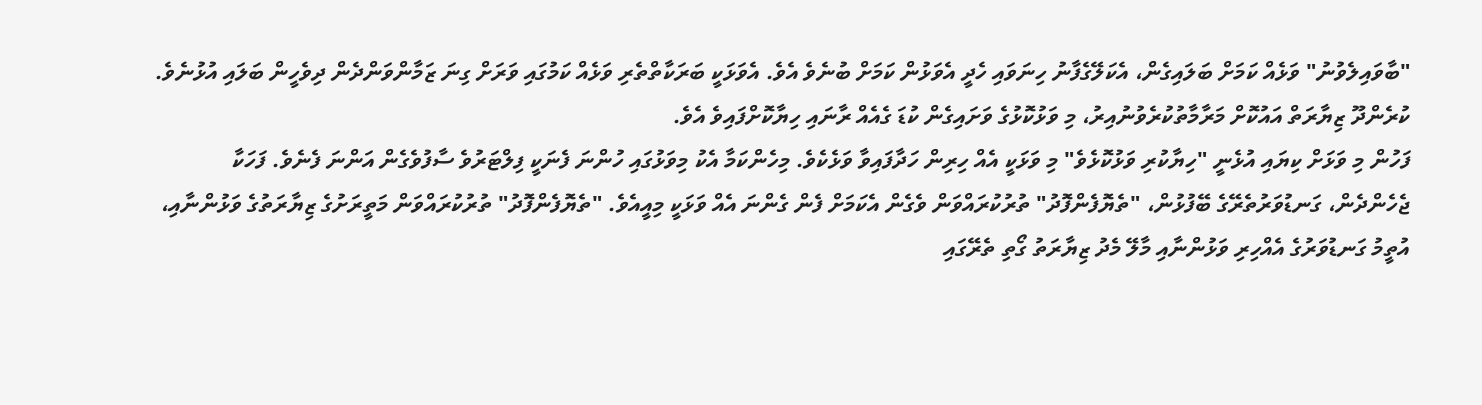"ބާވައިލެވުނު" ވަޅެއް ކަމަށް ބަލައިގެން، އެކަލޭގެފާނު ހިނަވައި ހެދީ އެވަޅުން ކަމަށް ބުނެވެ އެވެ. އެވަޅަކީ ބަރަކާތްތެރި ވަޅެއް ކަމުގައި ވަރަށް ގިނަ ޒަމާންވަންދެން ދިވެހީން ބަލައި އުޅުނެވެ. ކުރެންދޫ ޒިޔާރަތް އައުކޮށް މަރާމާތުކުރެވުނުއިރު، މި ވަޅުކޮޅުގެ ވަށައިގެން ކުޑަ ގެއެއް ރާނައި ހިޔާކޮށްފައިވެ އެވެ.
ފަހުން މި ވަޅަށް ކިޔައި އުޅެނީ "ހިޔާކުރި ވަޅުކޮޅެވެ" މި ވަޅަކީ އެއް ހިރިން ހަދާފައިވާ ވަޅެކެވެ. މިހެންކަމާ އެކު މިވަޅުގައި ހުންނަ ފެނަކީ ފިލްޓަރުވެ ސާފުވެގެން އަންނަ ފެނެވެ. ފަހަކާ ޖެހެންދެން، ގަނޑުވަރުތެރޭގެ ބޭފުޅުން، "ތެޔޮފެންފޮދު" ތުރުކުރައްވަން ވެގެން އެކަމަށް ފެން ގެންނަ އެއް ވަޅަކީ މިއީއެވެ. "ތެޔޮފެންފޮދު" ތުރުކުރައްވަން މަތީރަށުގެ ޒިޔާރަތުގެ ވަޅުންނާއި، އުތީމު ގަނޑުވަރުގެ އެއްހިރި ވަޅުންނާއި މާލޭ މެދު ޒިޔާރަތު ގޯތި ތެރޭގައި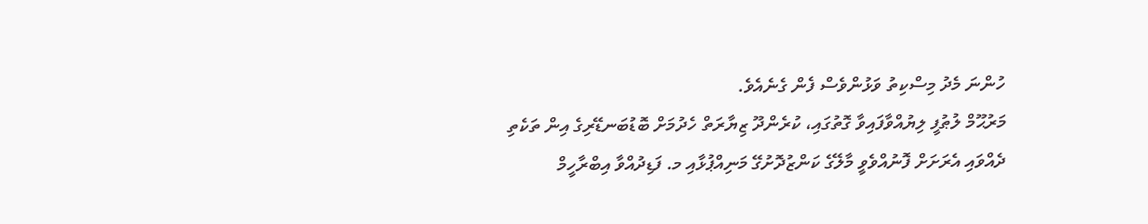ހުންނަ މެދު މިސްކިތު ވަޅުންވެސް ފެން ގެނެއެވެ.
މަރުޙޫމް ލުޠުފީ ލިޔުއްވާފައިވާ ގޮތުގައި، ކުރެންދޫ ޒިޔާރަތް ހެދުމަށް ބޮޑުބަނޑޭރިގެ އިން ތަކެތި ދެއްވައި އެރަށަށް ފޮނުއްވެވީ މާލޭގެ ކަންޒުދޮށުގޭ މަނިއްޕުޅާއި މ. ފަޑިދުއްވާ އިބްރާހީމް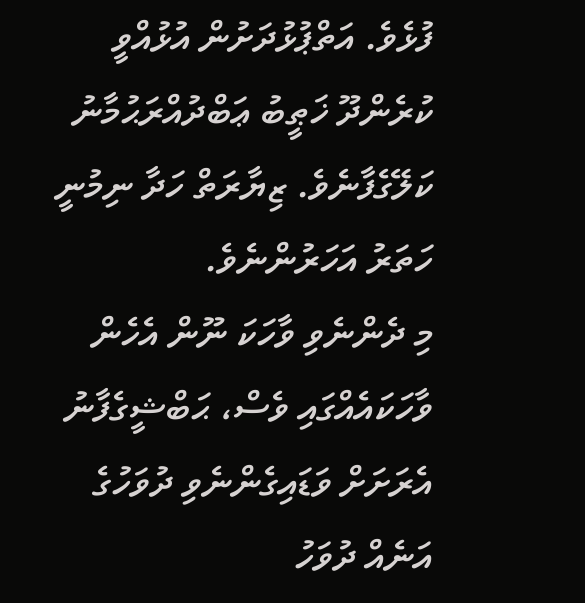ފުޅެވެ. އަތްޕުޅުދަށުން އުޅުއްވީ ކުރެންދޫ ޚަޠީބު ޢަބްދުއްރަޙުމާނު ކަލޭގެފާނެވެ. ޒިޔާރަތް ހަދާ ނިމުނީ ހަތަރު އަހަރުންނެވެ.
މި ދެންނެވި ވާހަކަ ނޫން އެހެން ވާހަކައެއްގައި ވެސް، ޙަބްޝީގެފާނު އެރަށަށް ވަޑައިގެންނެވި ދުވަހުގެ އަނެއް ދުވަހު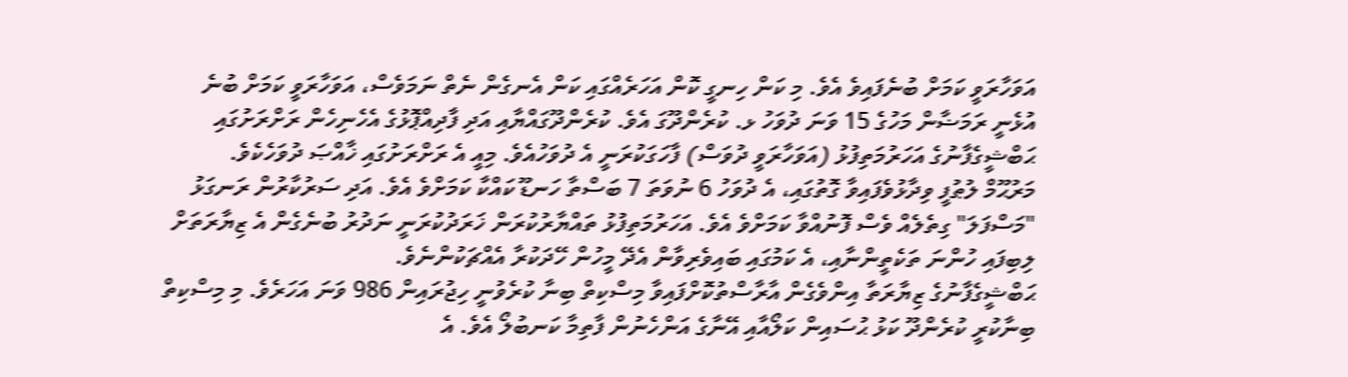އަވަހާރަވީ ކަމަށް ބުނެފައިވެ އެވެ. މި ކަން ހިނގީ ކޮން އަހަރެއްގައި ކަން އެނގެން ނެތް ނަމަވެސް، އަވަހާރަވީ ކަމަށް ބުނެ އުޅެނީ ރަމަޟާން މަހުގެ 15 ވަނަ ދުވަހު ޅ. ކުރެންދޫގަ އެވެ. ކުރެންދޫގައްޔާއި އަދި ފާދިއްޕޮޅުގެ އެހެނިހެން ރަށްރަށުގައި ޙަބްޝީގެފާނުގެ އަހަރުމަތިފުޅު (އަވަހާރަވީ ދުވަސް) ފާހަގަކުރަނީ އެ ދުވަހުއެވެ. މިއީ އެ ރަށްރަށުގައި ޚާއްޞަ ދުވަހެކެވެ.
މަރުޙޫމް ލުޠުފީ ވިދާޅުވެފައިވާ ގޮތުގައި، އެ ދުވަހު 6 ނުވަތަ 7 ބަސްތާ ހަނޑޫ ކައްކާ ކަމަށްވެ އެވެ. އަދި ސަރުކާރުން ރަނގަޅު "މަސްފަލަ" ގިތެލެއް ވެސް ފޮނުއްވާ ކަމަށްވެ އެވެ. އަހަރުމަތިފުޅު ތައްޔާރުކުރަން ޚަރަދުކުރަނީ ނަދުރު ބުނެގެން އެ ޒިޔާރަތަށް ލިބިފައި ހުންނަ ތަކެތީންނާއި، އެ ކަމުގައި ބައިވެރިވާން އެދޭ މީހުން ހޭދަކުރާ އެއްޗަކުންނެވެ.
ޙަބްޝީގެފާނުގެ ޒިޔާރަތާ އިންވެގެން އާރާސްތުކޮށްފައިވާ މިސްކިތް ބިނާ ކުރެވުނީ ހިޖުރައިން 986 ވަނަ އަހަރެވެ. މި މިސްކިތް ބިނާކުރީ ކުރެންދޫ ކަޅު ޙުސައިން ކަލޯއާއި އޭނާގެ އަންހެނުން ފާތިމާ ކަނބުލޯ އެވެ. އެ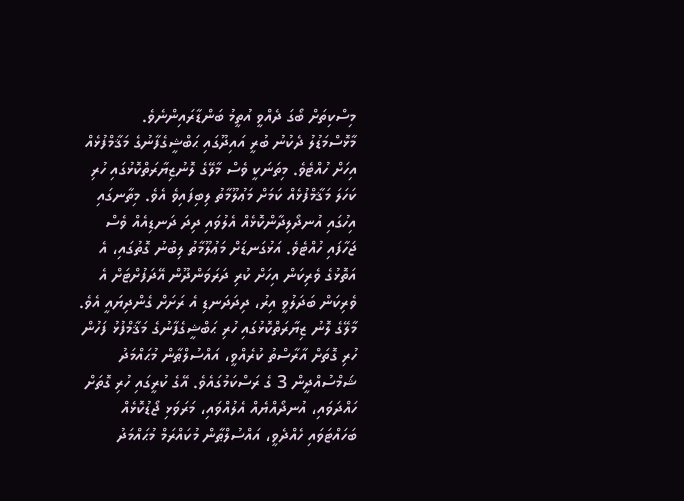މިސްކިތަށް ބޯގަ ދެއްވީ އުތީމު ބަންޑާރައިންނެވެ.
މާޅޮސްމަޑުލު ދެކުނު ބުރީ އައިދޫގައި ޙަބްޝީގެފާނުގެ މަޤާމްފުޅެއް އިހަށް ހުއްޓެވެ. މިތަނަކީ ވެސް މާލޭގެ ލޮނުޒިޔާރަތްކޮޅުގައި ހުރި ކަހަލަ މަޤާމްފުޅެއް ކަމަށް މަޢުލޫމާތު ލިބިފައިވެ އެވެ. މިތާނގައި އިހުގައި އުނދޯލިދާންކޮޅެއް އެލުވައި ދިދަ ދަނޑިއެއް ވެސް ޖަހާފައި ހުއްޓެވެ. އަޅުގަނޑަށް މަޢުލޫމާތު ލިބުނު ގޮތުގައި، އެ އަތޮޅުގެ ވެރިކަން އިހަށް ކުރި ދަރަވަންދޫން އޭދަފުށްޓަށް އެ ވެރިކަން ބަދަލުވީ އިރު، ދިދަދަނޑި އެ ރަށަށް ގެންދިޔައީ އެވެ.
މާލޭގެ ލޮނު ޒިޔާރަތްކޮޅުގައި ހުރި ޙަބްޝީގެފާނުގެ މަޤާމްފުޅު ފަހުން ހުރި ގޮތަށް އާރާސްތު ކުރެއްވީ، އައްސުލްޠާން މުޙައްމަދު ޝަމްސުއްދީން 3 ގެ ރަސްކަމުގައެވެ. އޭގެ ކުރީގައި ހުރި ގޮތަށް ހައްދަވައި، އުނދޯއްޔެއް އެލުއްވައި، މަރަވަޅި ޖޯޑުކޮޅެއް ބަހައްޓަވައި ހެއްދެވީ، އައްސުލްޠާން މުކައްރަމް މުޙައްމަދު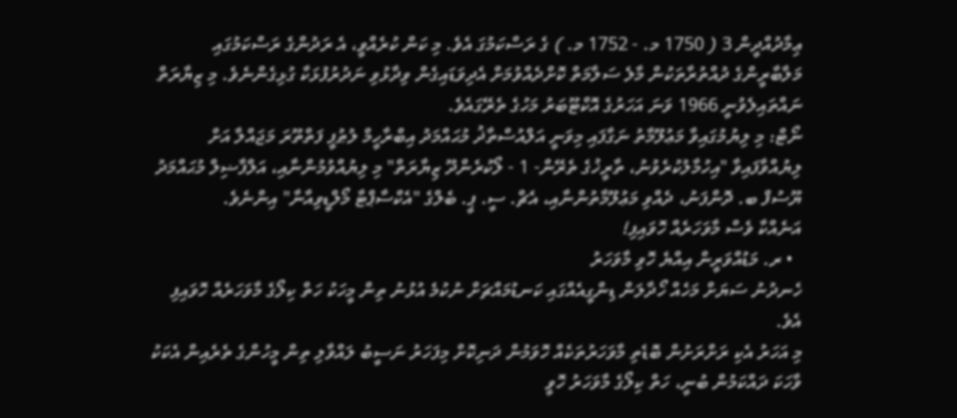ޢިމާދުއްދީން 3 ( 1750 މ. - 1752 މ. ) ގެ ރަސްކަމުގަ އެވެ. މި ކަން ކުރެއްވީ، އެ ރަދުންގެ ރަސްކަމުގައި މަލާބާރީންގެ ދުއްތުރާތަކުން މާލެ ސަލާމަތް ކޮށްދެއްވުމަށް އެދިވަޑައިގެން ވިދާޅުވި ނަދުރުފުޅަކާ ގުޅިގެންނެވެ. މި ޒިޔާރަތް ނައްތައިލެވުނީ 1966 ވަނަ އަހަރުގެ އޮކްޓޫބަރު މަހުގެ ތެރޭގައެވެ.
ނޯޓް: މި ލިޔުމުގައިވާ މަޢުލޫމާތު ނަގާފައި މިވަނީ އަލްއުސްތާޛު މުޙައްމަދު އިބްރާހީމް ލުޠުފީ ފަތްތޫރަ މަޖައްލާ އަށް ލިޔުއްވާފައިވާ "އިހުމާލުކުރެވުނު، ތާރީޚުގެ ތެރޭން- 1 - ލޯކުރެންދޫ ޒިޔާރަތް" މި ލިޔުއްވުމުންނާއި، އަލްފާޟިލް މުޙައްމަދު ޔޫސުފް ބ. ދޮންފަނު، ދެއްވި މަޢުލޫމާތުންނާއި، އެޗް. ސީ. ޕީ. ބެލްގެ "އެކްސާޕްޓާ މޯލްޑީވިއާނާ" އިންނެވެ.
އަނެއްކާ ވެސް މާވަހަރެއް ހޮވައިފި!
  • ރ. މަޑުއްވަރީން އިއްޔެ ހޮވި މާވަހަރު
ހެނދުނު ސަޔަށް މަހެއް ހޯދާލަން ޑިންގީއެއްގައި ކަނޑުމައްޗަށް ނުކުމެ އުޅުނު ތިން މީހަކު ހަތް ކިލޯގެ މާވަހަރެއް ހޮވައިފި އެވެ.
މި އަހަރު އެކި ރަށްރަށުން ބޮޑެތި މާވަހަރުތަކެއް ހޮވަމުން ދަނިކޮށް މިފަހަރު ނަސީބު ލައްވާލި ތިން މީހުންގެ ތެރެއިން އެކަކު ވާހަކަ ދައްކަމުން ބުނީ، ހަތް ކިލޯގެ މާވަހަރު ހޮވީ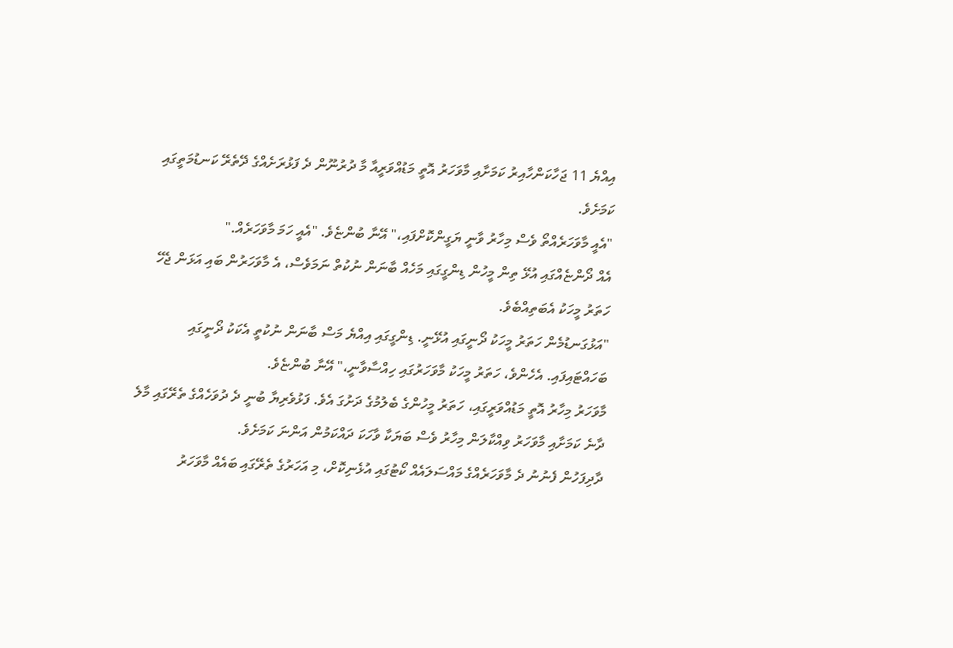އިއްޔެ 11 ޖަހާކަންހާއިރު ކަމަށާއި މާވަހަރު އޮތީ މަޑުއްވަރީއާ މާ ދުރުނޫން ދެ ފަޅުރަށެއްގެ ދޭތެރޭ ކަނޑުމަތީގައި ކަމަށެވެ.
"އެއީ މާވަހަރެއްތޯ ވެސް މިހާރު ވާނީ ޔަގީންކޮށްފައި،" އޭނާ ބުންޏެވެ. "އެއީ ހަމަ މާވަހަރެއް."
އެއް ދޯންޏެއްގައި އުޅޭ ތިން މީހުން ޑިންގީގައި މަހެއް ބާނަން ނުކުތް ނަމަވެސް، އެ މާވަހަރުން ބައި އަޅަން ޖެހޭ ހަތަރު މީހަކު އެބަތިއްބެވެ.
"އަޅުގަނޑުމެން ހަތަރު މީހަކު ދޯނީގައި އުޅޭނީ. ޑިންގީގައި އިއްޔެ މަސް ބާނަން ނުކުތީ އެކަކު ދޯނީގައި ބަހައްޓައިފައި. އެހެންވެ، ހަތަރު މީހަކު މާވަހަރުގައި ހިއްސާވާނީ،" އޭނާ ބުންޏެވެ.
މާވަހަރު މިހާރު އޮތީ މަޑުއްވަރީގައި، ހަތަރު މީހުންގެ ބެލުމުގެ ދަށުގަ އެވެ. ފަޅުވެރިޔާ ބުނީ ދެ ދުވަހެއްގެ ތެރޭގައި މާލެ ދާނެ ކަމަށާއި މާވަހަރު ވިއްކާލަން މިހާރު ވެސް ބަޔަކާ ވާހަކަ ދައްކަމުން އަންނަ ކަމަށެވެ.
ދާދިފަހުން ފެނުނު ދެ މާވަހަރެއްގެ މައްސަލައެއް ކޯޓުގައި އުޅެނިކޮށް، މި އަހަރުގެ ތެރޭގައި ބައެއް މާވަހަރު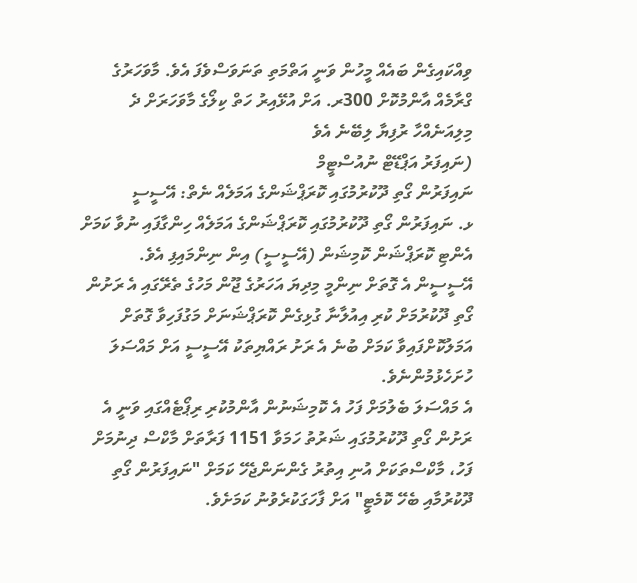ވިއްކައިގެން ބައެއް މީހުން ވަނީ އަތްމަތި ތަނަވަސްވެފަ އެވެ. މާވަހަރުގެ ގްރާމެއް އާންމުކޮށް 300ރ. އަށް އުޅޭއިރު ހަތް ކިލޯގެ މާވަހަރަށް ދެ މިލިއަނެއްހާ ރުފިޔާ ލިބޭނެ އެވެ
(ނައިފަރު އަޕްޑޭޓް ނުއުސްޓީމް
ނައިފަރުން ގޯތި ދޫކުރުމުގައި ކޮރަޕްޝަންގެ އަމަލެއް ނެތް: އޭސީސީ
ޅ. ނައިފަރުން ގޯތި ދޫކުރުމުގައި ކޮރަޕްޝަންގެ އަމަލެއް ހިންގާފައި ނުވާ ކަމަށް އެންޓި ކޮރަޕްޝަން ކޮމިޝަން (އޭސީސީ) އިން ނިންމައިފި އެވެ.
އޭސީސީން އެ ގޮތަށް ނިންމީ މިދިޔަ އަހަރުގެ ޖޫން މަހުގެ ތެރޭގައި އެ ރަށުން ގޯތި ދޫކުރުމަށް ކުރި އިއުލާނާ ގުޅިގެން ކޮރަޕްޝަނަށް މަގުފަހިވާ ގޮތަށް އަމަލުކޮށްފައިވާ ކަމަށް ބުނެ އެ ރަށު ރައްޔިތަކު އޭސީސީ އަށް މައްސަލަ ހުށަހެޅުމުންނެވެ.
އެ މައްސަލަ ބެލުމަށް ފަހު އެ ކޮމިޝަނުން އާންމުކުރި ރިޕޯޓެއްގައި ވަނީ އެ ރަށުން ގޯތި ދޫކުރުމުގައި ޝަރުތު ހަމަވާ 1151 ފަރާތަށް މާކްސް ދިނުމަށް ފަހު، މާކްސްތަކަށް އުނި އިތުރު ގެންނަންޖެހޭ ކަމަށް "ނައިފަރުން ގޯތި ދޫކުރުމާއި ބެހޭ ކޮމެޓީ" އަށް ފާހަގަކުރެވުނު ކަމަށެވެ.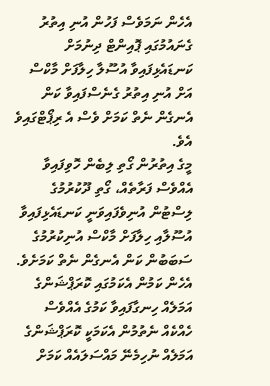އެހެން ނަމަވެސް ފަހުން އުނި އިތުރު ގެނައުމުގައި ޕޮއިންޓް ދިނުމަށް ކަނޑައެޅިފައިވާ އުސޫލާ ހިލާފަށް މާކްސް އަށް އުނި އިތުރު ގެނެސްފައިވާ ކަން އެނގެން ނެތް ކަމަށް ވެސް އެ ރިޕޯޓްގައިވެ އެވެ.
މީގެ އިތުރުން ގޯތި ލިބެން ހޮވިފައިވާ އެއްވެސް ފަރާތެއް، ގޯތި ދޫކުރުމުގެ ލިސްޓުން އުނިވެފައިވަނީ ކަނޑައެޅިފައިވާ އުސޫލާއި ހިލާފަށް މާކްސް އުނިކުރުމުގެ ސަބަބުން ކަން އެނގެން ނެތް ކަމަށެވެ. އެހެން ކަމުން އެކަމުގައި ކޮރަޕްޝަންގެ އަމަލެއް ހިނގާފައިވާ ކަމުގެ އެއްވެސް ހެއްކެއް ނެތުމުން އެކަމަކީ ކޮރަޕްޝަންގެ އަމަލެއް ނުހިމެނޭ މައްސަލައެއް ކަމަށް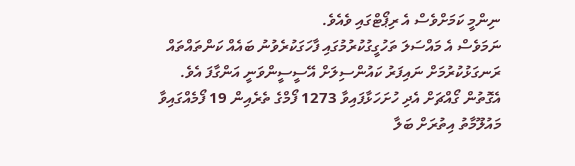ނިންމީ ކަމަށްވެސް އެ ރިޕޯޓްގައި ވެއެވެ.
ނަމަވެސް އެ މައްސަލަ ތަހުގީގުކުރުމުގައި ފާހަގަކުރެވުނު ބައެއް ކަންތައްތައް ރަނގަޅުކުރުމަށް ނައިފަރު ކައުންސިލަށް އޭސީސީންވަނީ އަންގާފަ އެވެ.
އެގޮތުން ގޯއްޗަށް އެދި ހުށަހަޅާފައިވާ 1273 ފޯމްގެ ތެރެއިން 19 ފޯމެއްގައިވާ މައުލޫމާތު އިތުރަށް ބަލާ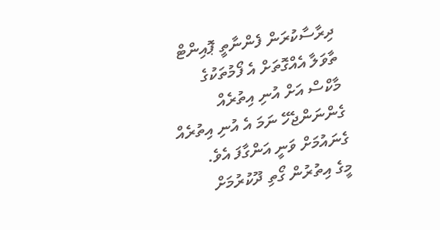ދިރާސާކުރަން ފެންނާތީ ޕޮއިންޓް ތާވަލާ އެއްގޮތަށް އެ ފޯމުތަކުގެ މާކްސް އަށް އުނި އިތުރެއް ގެންނަންޖެހޭ ނަމަ އެ އުނި އިތުރެއް ގެނައުމަށް ވަނީ އަންގާފަ އެވެ.
މީގެ އިތުރުން ގޯތި ދޫކުރުމަށް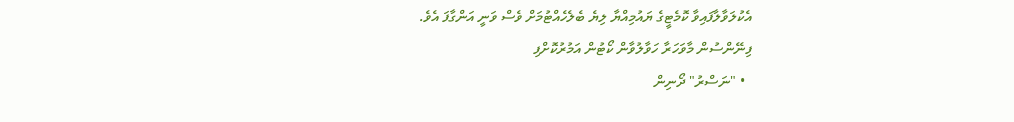އެކުލަވާލާފައިވާ ކޮމެޓީގެ ޔައުމިއްޔާ ލިޔެ ބެލެހެއްޓުމަށް ވެސް ވަނީ އަންގާފަ އެވެ.
ފިނޭންސުން މާވަހަރާ ހަވާލުވާން ކޯޓުން އަމުރުކޮށްފި
  • "ނަސްރު" ދޯނިން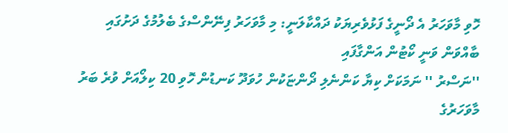ހޮވި މާވަހަރު އެ ދޯނީގެ ފަޅުވެރިޔަކު ދައްކާލަނީ: މި މާވަހަރު ފިނޭންސްގެ ބެލުމުގެ ދަށުގައި ބާއްވަން ވަނީ ކޯޓުން އަންގާފައި
''ނަސްރު '' ނަމަކަށް ކިޔާ ކަންނެލި ދޯންޏަކުން ހުވަދޫ ކަނޑުން ހޮވި 20 ކިލޯއަށް ވުރެ ބަރު މާވަހަރުގެ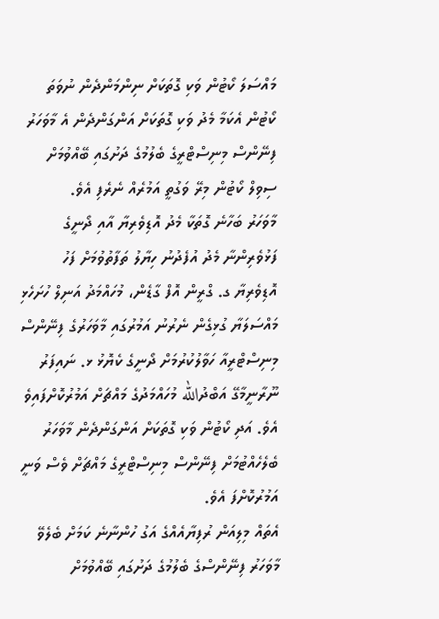މައްސަލަ ކޯޓުން ވަކި ގޮތަކަށް ނިންމަންދެން ނުވަތަ ކޯޓުން އެކަމާ މެދު ވަކި ގޮތަކަށް އަންގަންދެން އެ މާވަހަރު ފިނޭންސް މިނިސްޓްރީގެ ބެލުމުގެ ދަށުގައި ބޭއްވުމަށް ސިވިލް ކޯޓުން މިރޭ ވަގުތީ އަމުރެއް ނެރެފި އެވެ.
މާވަހަރު ބަހާނެ ގޮތަކާ މެދު އޮޑިވެރިޔާ އާއި ދޯނީގެ ފަޅުވެރިންނާ މެދު އުފެދުނު ހިޔާލު ތަފާތުވުމަށް ފަހު އޮޑިވެރިޔާ ގ. ގްރީން އޮފް ގާޑެން، މުހައްމަދު އަނިލް ހުށަހެޅި މައްސަލަޔާ ގުޅިގެން ނެރުނު އަމުރުގައި މާވަހަރުގެ ފިނޭންސް މިނިސްޓްރީއާ ހަވާލުކުރުމަށް ދޯނީގެ ކެޔޮޅު ޅ. ނައިފަރު ނޫރާނީމާގޭ އަބްދުالله މުހައްމަދުގެ މައްޗަށް އަމުރުކޮށްފައިވެ އެވެ. އަދި ކޯޓުން ވަކި ގޮތަކަށް އަންގަންދެން މާވަހަރު ބެލެހެއްޓުމަށް ފިނޭންސް މިނިސްޓްރީގެ މައްޗަށް ވެސް ވަނީ އަމުރުކޮށްފަ އެވެ.
އެތައް މިލިއަން ރުފިޔާއެއްގެ އަގު ހުންނާނެ ކަމަށް ބެލެވޭ މާވަހަރު ފިނޭންސްގެ ބެލުމުގެ ދަށުގައި ބޭއްވުމަށް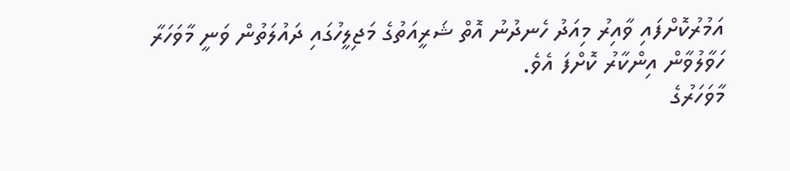އަމުރުކޮށްފައި ވާއިރު މިއަދު ހެނދުނު އޮތް ޝަރީއަތުގެ މަޖިލީހުގައި ދައުލަތުން ވަނީ މާވަހަރާ ހަވާލުވާން އިންކާރު ކޮށްފަ އެވެ.
މާވަހަރުގެ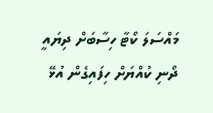މައްސަލަ ކޯޓާ ހިސާބަށް ދިޔައީ ދޯނި ކުއްޔަށް ހިފައިގެން އުޅޭ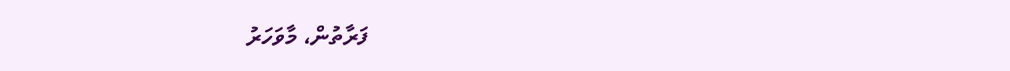ފަރާތުން، މާވަހަރު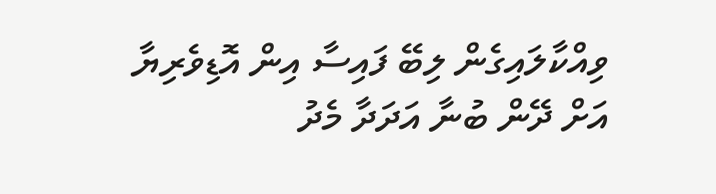ވިއްކާލައިގެން ލިބޭ ފައިސާ އިން އޮޑިވެރިޔާ އަށް ދޭން ބުނާ އަދަދާ މެދު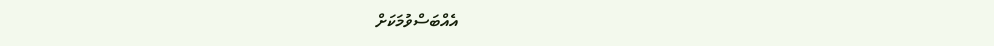އެއްބަސްވުމަކަށް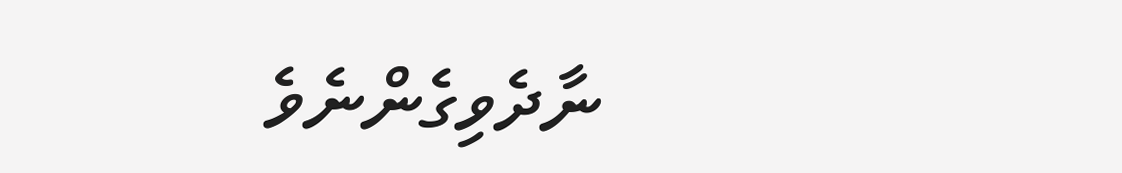ނާދެވިގެންނެވެ